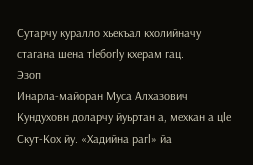Сутарчу куралло хьекъал кхолийначу
стагана шена тӏебогӏу кхерам гац.
Эзоп
Инарла-майоран Муса Алхазович Кундуховн доларчу йуьртан а, мехкан а цӏе Скут-Кох йу. «Хадийна рагӏ» йа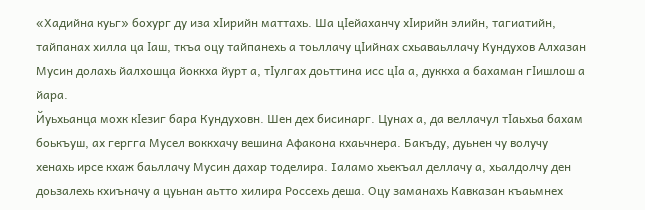«Хадийна куьг» бохург ду иза хӏирийн маттахь. Ша цӏейаханчу хӏирийн элийн, тагиатийн, тайпанах хилла ца ӏаш, ткъа оцу тайпанехь а тоьллачу цӏийнах схьаваьллачу Кундухов Алхазан Мусин долахь йалхошца йоккха йурт а, тӏулгах доьттина исс цӏа а, дуккха а бахаман гӏишлош а йара.
Йуьхьанца мохк кӏезиг бара Кундуховн. Шен дех бисинарг. Цунах а, да веллачул тӏаьхьа бахам боькъуш, ах гергга Мусел воккхачу вешина Афакона кхаьчнера. Бакъду, дуьнен чу волучу хенахь ирсе кхаж баьллачу Мусин дахар тоделира. Ӏаламо хьекъал деллачу а, хьалдолчу ден доьзалехь кхиъначу а цуьнан аьтто хилира Россехь деша. Оцу заманахь Кавказан къаьмнех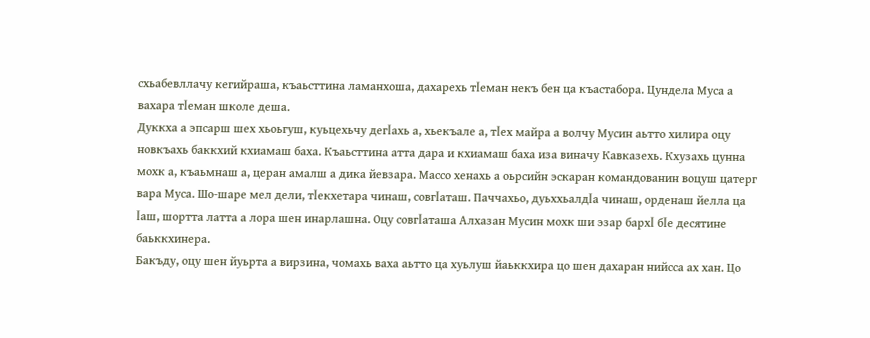схьабевллачу кегийраша, къаьсттина ламанхоша, дахарехь тӏеман некъ бен ца къастабора. Цундела Муса а вахара тӏеман школе деша.
Дуккха а эпсарш шех хьоьгуш, куьцехьчу дегӏахь а, хьекъале а, тӏех майра а волчу Мусин аьтто хилира оцу новкъахь баккхий кхиамаш баха. Къаьсттина атта дара и кхиамаш баха иза виначу Кавказехь. Кхузахь цунна мохк а, къаьмнаш а, церан амалш а дика йевзара. Массо хенахь а оьрсийн эскаран командованин воцуш цатерг вара Муса. Шо-шаре мел дели, тӏекхетара чинаш, совгӏаташ. Паччахьо, дуьххьалдӏа чинаш, орденаш йелла ца ӏаш, шортта латта а лора шен инарлашна. Оцу совгӏаташа Алхазан Мусин мохк ши эзар бархӏ бӏе десятине баьккхинера.
Бакъду, оцу шен йуьрта а вирзина, чомахь ваха аьтто ца хуьлуш йаьккхира цо шен дахаран нийсса ах хан. Цо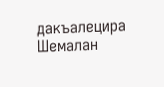дакъалецира Шемалан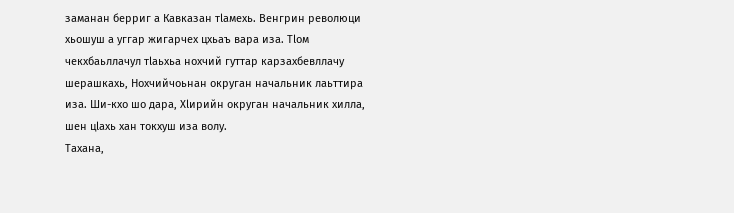заманан берриг а Кавказан тӏамехь. Венгрин революци хьошуш а уггар жигарчех цхьаъ вара иза. Тӏом чекхбаьллачул тӏаьхьа нохчий гуттар карзахбевллачу шерашкахь, Нохчийчоьнан округан начальник лаьттира иза. Ши-кхо шо дара, Хӏирийн округан начальник хилла, шен цӏахь хан токхуш иза волу.
Тахана,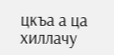цкъа а ца хиллачу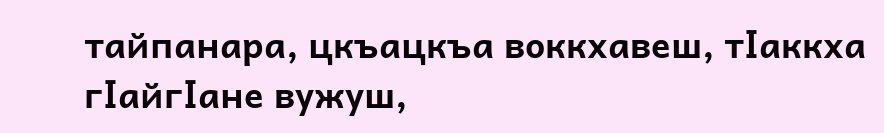тайпанара, цкъацкъа воккхавеш, тӏаккха гӏайгӏане вужуш,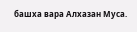башха вара Алхазан Муса.